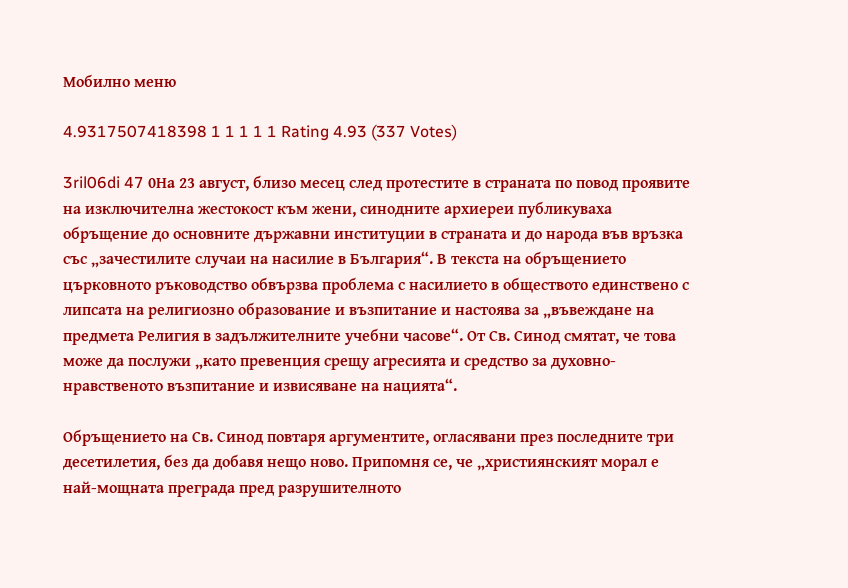Мобилно меню

4.9317507418398 1 1 1 1 1 Rating 4.93 (337 Votes)

3ril06di 47 0На 23 август, близо месец след протестите в страната по повод проявите на изключителна жестокост към жени, синодните архиереи публикуваха обръщение до основните държавни институции в страната и до народа във връзка със „зачестилите случаи на насилие в България“. В текста на обръщението църковното ръководство обвързва проблема с насилието в обществото единствено с липсата на религиозно образование и възпитание и настоява за „въвеждане на предмета Религия в задължителните учебни часове“. От Св. Синод смятат, че това може да послужи „като превенция срещу агресията и средство за духовно-нравственото възпитание и извисяване на нацията“.

Обръщението на Св. Синод повтаря аргументите, огласявани през последните три десетилетия, без да добавя нещо ново. Припомня се, че „християнският морал е най-мощната преграда пред разрушителното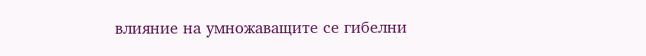влияние на умножаващите се гибелни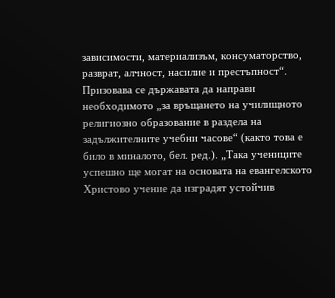зависимости, материализъм, консуматорство, разврат, алчност, насилие и престъпност“. Призовава се държавата да направи необходимото „за връщането на училищното религиозно образование в раздела на задължителните учебни часове“ (както това е било в миналото, бел. ред.). „Така учениците успешно ще могат на основата на евангелското Христово учение да изградят устойчив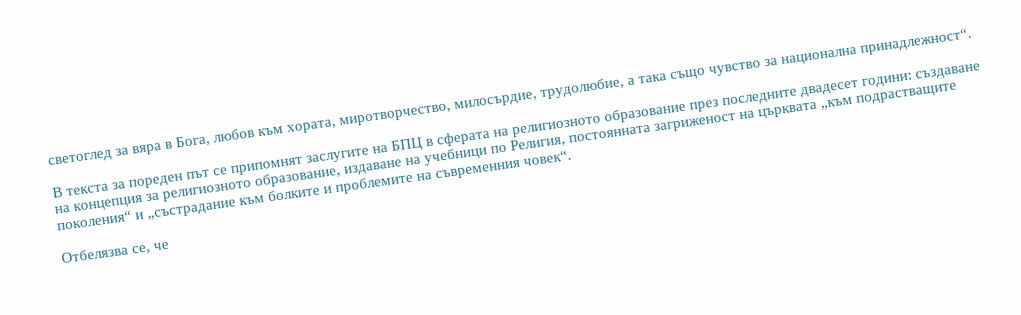светоглед за вяра в Бога, любов към хората, миротворчество, милосърдие, трудолюбие, а така също чувство за национална принадлежност“.

В текста за пореден път се припомнят заслугите на БПЦ в сферата на религиозното образование през последните двадесет години: създаване на концепция за религиозното образование, издаване на учебници по Религия, постоянната загриженост на църквата „към подрастващите поколения“ и „състрадание към болките и проблемите на съвременния човек“.

Отбелязва се, че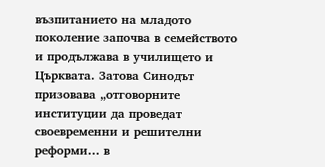възпитанието на младото поколение започва в семейството и продължава в училището и Църквата. Затова Синодът призовава „отговорните институции да проведат своевременни и решителни реформи… в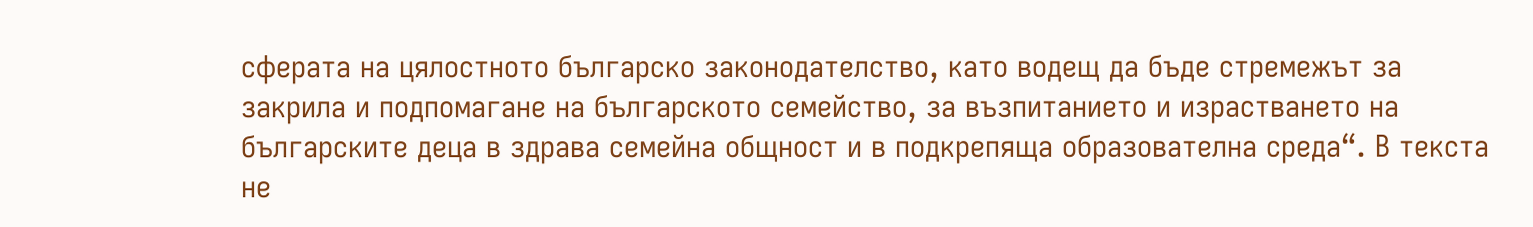сферата на цялостното българско законодателство, като водещ да бъде стремежът за закрила и подпомагане на българското семейство, за възпитанието и израстването на българските деца в здрава семейна общност и в подкрепяща образователна среда“. В текста не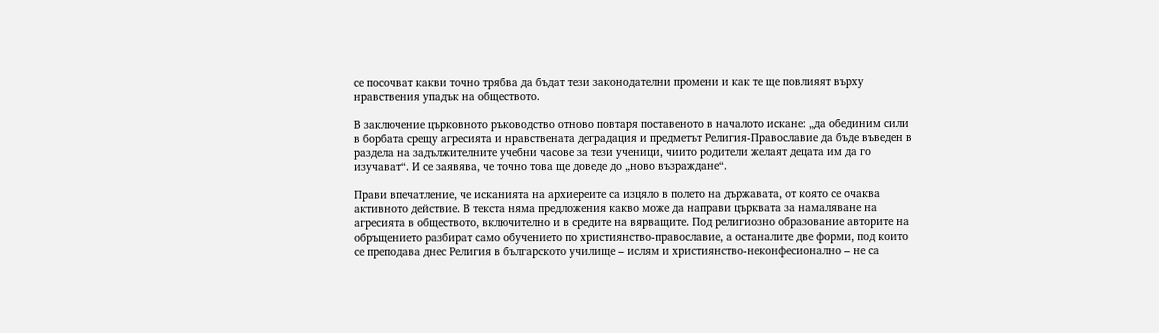се посочват какви точно трябва да бъдат тези законодателни промени и как те ще повлияят върху нравствения упадък на обществото.

В заключение църковното ръководство отново повтаря поставеното в началото искане: „да обединим сили в борбата срещу агресията и нравствената деградация и предметът Религия-Православие да бъде въведен в раздела на задължителните учебни часове за тези ученици, чиито родители желаят децата им да го изучават“. И се заявява, че точно това ще доведе до „ново възраждане“.

Прави впечатление, че исканията на архиереите са изцяло в полето на държавата, от която се очаква активното действие. В текста няма предложения какво може да направи църквата за намаляване на агресията в обществото, включително и в средите на вярващите. Под религиозно образование авторите на обръщението разбират само обучението по християнство-православие, а останалите две форми, под които се преподава днес Религия в българското училище – ислям и християнство-неконфесионално – не са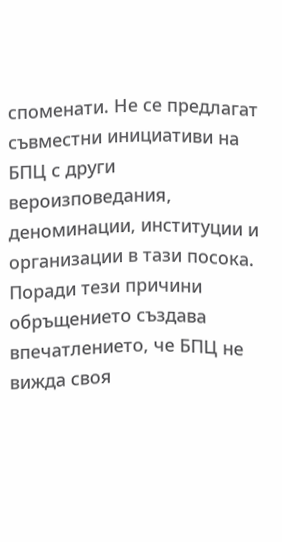споменати. Не се предлагат съвместни инициативи на БПЦ с други вероизповедания, деноминации, институции и организации в тази посока. Поради тези причини обръщението създава впечатлението, че БПЦ не вижда своя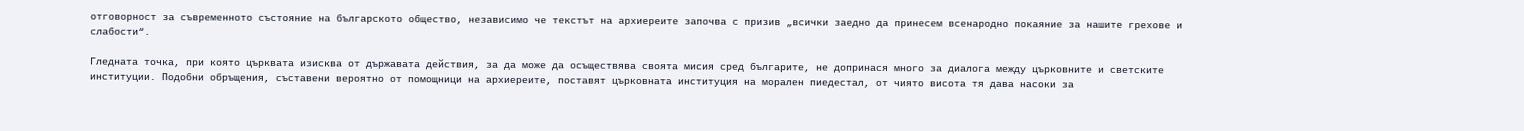отговорност за съвременното състояние на българското общество, независимо че текстът на архиереите започва с призив „всички заедно да принесем всенародно покаяние за нашите грехове и слабости“.

Гледната точка, при която църквата изисква от държавата действия, за да може да осъществява своята мисия сред българите, не допринася много за диалога между църковните и светските институции. Подобни обръщения, съставени вероятно от помощници на архиереите, поставят църковната институция на морален пиедестал, от чиято висота тя дава насоки за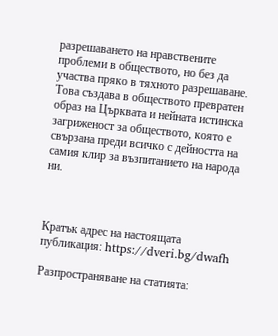разрешаването на нравствените проблеми в обществото, но без да участва пряко в тяхното разрешаване. Това създава в обществото превратен образ на Църквата и нейната истинска загриженост за обществото, която е свързана преди всичко с дейността на самия клир за възпитанието на народа ни.



Кратък адрес на настоящата публикация: https://dveri.bg/dwafh

Разпространяване на статията: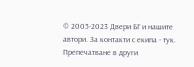© 2005-2023 Двери БГ и нашите автори. За контакти с екипа - тук.
Препечатване в други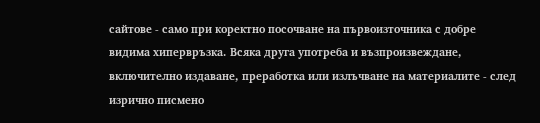сайтове - само при коректно посочване на първоизточника с добре видима хипервръзка. Всяка друга употреба и възпроизвеждане, включително издаване, преработка или излъчване на материалите - след изрично писмено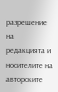разрешение на редакцията и носителите на авторските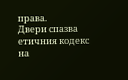права.
Двери спазва етичния кодекс на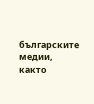българските медии, както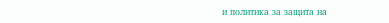и политика за защита на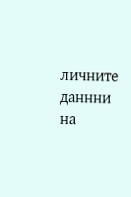личните даннни на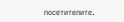посетителите.